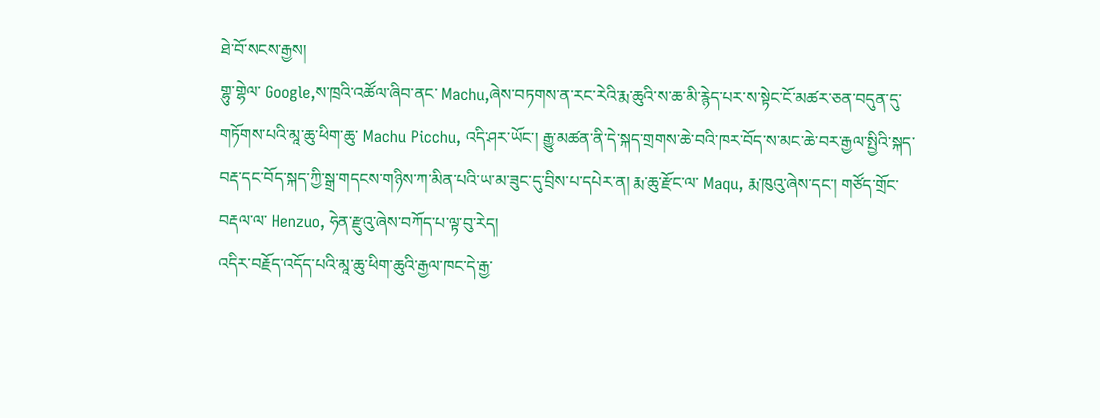ཐེ་བོ་སངས་རྒྱས།
གྷུ་གྷེལ་ Google,ས་ཁྲའི་འཚོལ་ཞིབ་ནང་ Machu,ཞེས་བཏགས་ན་རང་རེའི་རྨ་ཆུའི་ས་ཆ་མི་རྙེད་པར་ས་སྟེང་ངོ་མཚར་ཅན་བདུན་དུ་གཏོགས་པའི་མཱ་ཆུ་ཕིག་ཆུ་ Machu Picchu, འདི་ཤར་ཡོང་། རྒྱུ་མཚན་ནི་དེ་སྐད་གྲགས་ཆེ་བའི་ཁར་བོད་ས་མང་ཆེ་བར་རྒྱལ་སྤྱིའི་སྐད་བརྡ་དང་བོད་སྐད་ཀྱི་སྒྲ་གདངས་གཉིས་ཀ་མིན་པའི་ཡ་མ་ཟུང་དུ་བྲིས་པ་དཔེར་ན། རྨ་ཆུ་རྫོང་ལ་ Maqu, རྨ་ཁུའུ་ཞེས་དང་། གཙོད་གྲོང་བརྡལ་ལ་ Henzuo, ཧེན་རྫུའུ་ཞེས་བཀོད་པ་ལྟ་བུ་རེད།
འདིར་བརྗོད་འདོད་པའི་མཱ་ཆུ་ཕིག་ཆུའི་རྒྱལ་ཁང་དེ་རྒྱ་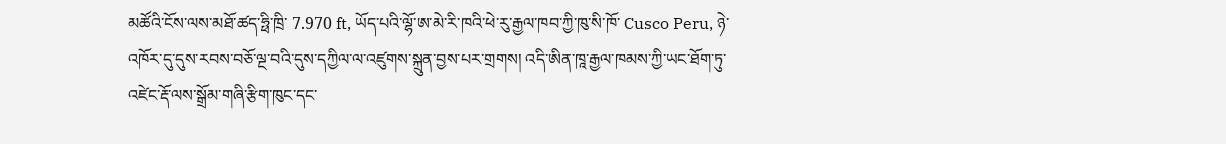མཚོའི་ངོས་ལས་མཐོ་ཚད་ཧྥི་ཁྲི་ 7.970 ft, ཡོད་པའི་ལྷོ་ཨ་མེ་རི་ཁའི་ཕེ་རུ་རྒྱལ་ཁབ་ཀྱི་ཁུ་སི་ཁོ་ Cusco Peru, ཉེ་འཁོར་དུ་དུས་རབས་བཅོ་ལྔ་བའི་དུས་དཀྱིལ་ལ་འཛུགས་སྐྲུན་བྱས་པར་གྲགས། འདི་ཨིན་ཁཱ་རྒྱལ་ཁམས་ཀྱི་ཡང་ཐོག་ཏུ་འཛེང་རྡོ་ལས་སྒྲོམ་གཞི་རྩིག་ཁུང་དང་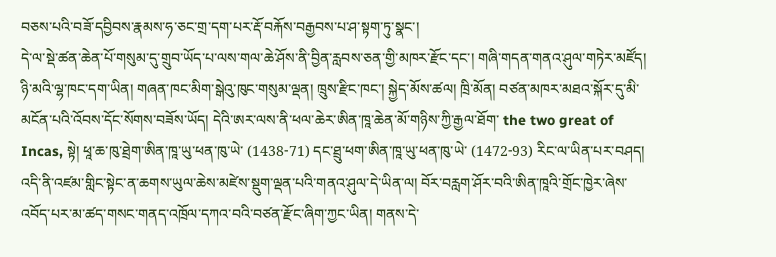བཅས་པའི་བཟོ་དབྱིབས་རྣམས་ཧ་ཅང་གྲ་དག་པར་རྡོ་བརྐོས་བརྒྱབས་པ་ཤ་སྟག་ཏུ་སྣང་།
དེ་ལ་སྡེ་ཚན་ཆེན་པོ་གསུམ་དུ་གྲུབ་ཡོད་པ་ལས་གལ་ཆེ་ཤོས་ནི་བྱིན་རླབས་ཅན་གྱི་མཁར་རྫོང་དང་། གཞི་གདན་གནའ་ཤུལ་གཏེར་མཛོད། ཉི་མའི་ལྷ་ཁང་དག་ཡིན། གཞན་ཁང་མིག་སྒེའུ་ཁུང་གསུམ་ལྡན། ཁྲུས་རྫིང་ཁང་། སྐྱེད་མོས་ཚལ། ཁྲི་མོན། བཙན་མཁར་མཐའ་སྐོར་དུ་མི་མངོན་པའི་འོབས་དོང་སོགས་བཟོས་ཡོད། དེའི་ཨར་ལས་ནི་ཕལ་ཆེར་ཨིན་ཁཱ་ཆེན་མོ་གཉིས་ཀྱི་རྒྱལ་ཐོག་ the two great of Incas, སྟེ། ཕཱ་ཆ་ཁུ་ཐྲེག་ཨིན་ཁཱ་ཡུ་ཕན་ཁུ་ཡེ་ (1438-71) དང་ཐྲུ་ཕག་ཨིན་ཁཱ་ཡུ་ཕན་ཁུ་ཡེ་ (1472-93) རིང་ལ་ཡིན་པར་བཤད།
འདི་ནི་འཛམ་གླིང་སྟེང་ན་ཆགས་ཡུལ་ཆེས་མཛེས་སྡུག་ལྡན་པའི་གནའ་ཤུལ་དེ་ཡིན་ལ། བོར་བརླག་ཤོར་བའི་ཨིན་ཁཱའི་གྲོང་ཁྱེར་ཞེས་འབོད་པར་མ་ཚད་གསང་གནད་འཁྲོལ་དཀའ་བའི་བཙན་རྫོང་ཞིག་ཀྱང་ཡིན། གནས་དེ་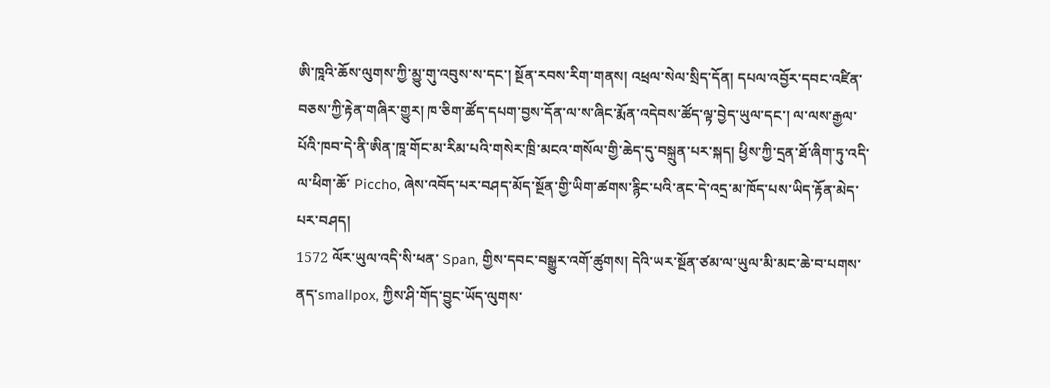ཨི་ཁཱའི་ཆོས་ལུགས་ཀྱི་མྱུ་གུ་འབུས་ས་དང་། སྔོན་རབས་རིག་གནས། འཕྲལ་སེལ་སྲིད་དོན། དཔལ་འབྱོར་དབང་འཛིན་བཅས་ཀྱི་རྟེན་གཞིར་གྱུར། ཁ་ཅིག་ཚོད་དཔག་བྱས་དོན་ལ་ས་ཞིང་རྨོན་འདེབས་ཚོད་ལྟ་བྱེད་ཡུལ་དང་། ལ་ལས་རྒྱལ་པོའི་ཁབ་དེ་ནི་ཨིན་ཁཱ་གོང་མ་རིམ་པའི་གསེར་ཁྲི་མངའ་གསོལ་གྱི་ཆེད་དུ་བསྐྲུན་པར་སྐད། ཕྱིས་ཀྱི་དྲན་ཐོ་ཞིག་ཏུ་འདི་ལ་ཕིག་ཆོ་ Piccho, ཞེས་འབོད་པར་བཤད་མོད་སྔོན་གྱི་ཡིག་ཚགས་རྙིང་པའི་ནང་དེ་འདྲ་མ་ཁོད་པས་ཡིད་རྟོན་མེད་པར་བཤད།
1572 ལོར་ཡུལ་འདི་སི་ཕན་ Span, གྱིས་དབང་བསྒྱུར་འགོ་ཚུགས། དེའི་ཡར་སྔོན་ཙམ་ལ་ཡུལ་མི་མང་ཆེ་བ་པགས་ནད་smallpox, ཀྱིས་ཤི་གོད་བྱུང་ཡོད་ལུགས་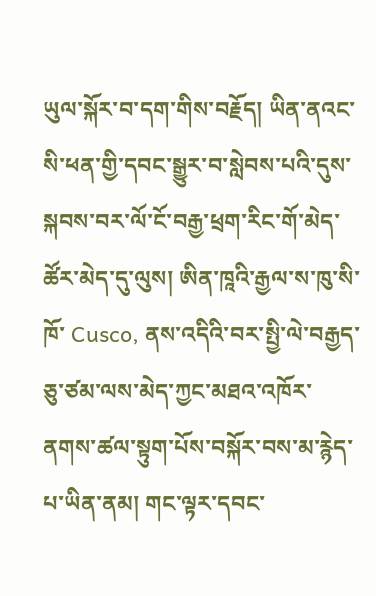ཡུལ་སྐོར་བ་དག་གིས་བརྗོད། ཡིན་ནའང་སི་ཕན་གྱི་དབང་སྒྱུར་བ་སླེབས་པའི་དུས་སྐབས་བར་ལོ་ངོ་བརྒྱ་ཕྲག་རིང་གོ་མེད་ཚོར་མེད་དུ་ལུས། ཨིན་ཁཱའི་རྒྱལ་ས་ཁུ་སི་ཁོ་ Cusco, ནས་འདིའི་བར་སྤྱི་ལེ་བརྒྱད་ཅུ་ཙམ་ལས་མེད་ཀྱང་མཐའ་འཁོར་ནགས་ཚལ་སྟུག་པོས་བསྐོར་བས་མ་རྙེད་པ་ཡིན་ནམ། གང་ལྟར་དབང་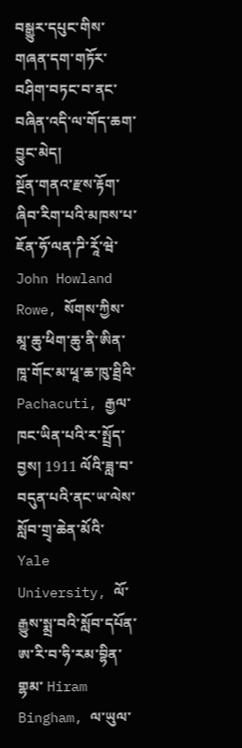བསྒྱུར་དཔུང་གིས་གཞན་དག་གཏོར་བཤིག་བཏང་བ་ནང་བཞིན་འདི་ལ་གོད་ཆག་བྱུང་མེད།
སྔོན་གནའ་རྫས་རྟོག་ཞིབ་རིག་པའི་མཁས་པ་ཇོན་ཧོ་ལན་ཌི་རཱོ་ཝེ་ John Howland Rowe, སོགས་ཀྱིས་མཱ་ཆུ་ཕིག་ཆུ་ནི་ཨིན་ཁཱ་གོང་མ་ཕཱ་ཆ་ཁུ་ཐྲིའི་ Pachacuti, རྒྱལ་ཁང་ཡིན་པའི་ར་སྤྲོད་བྱས། 1911 ལོའི་ཟླ་བ་བདུན་པའི་ནང་ཡ་ལེས་སློབ་གྲྭ་ཆེན་མོའི་ Yale University, ལོ་རྒྱུས་སྨྲ་བའི་སློབ་དཔོན་ཨ་རི་བ་ཧི་རམ་བྷིན་གྷམ་ Hiram Bingham, ལ་ཡུལ་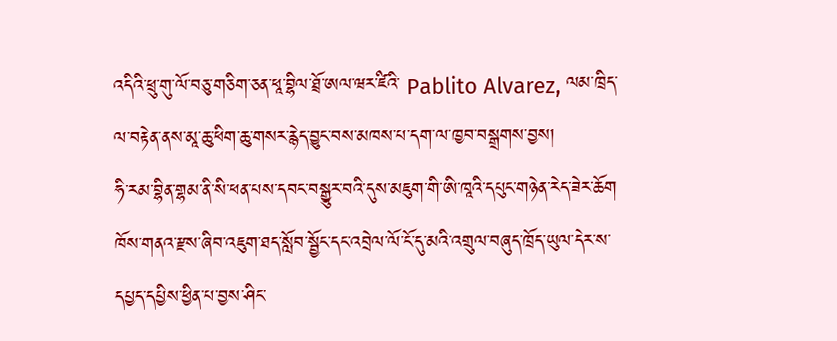འདིའི་ཕྲུ་གུ་ལོ་བཅུ་གཅིག་ཅན་ཕཱ་བྷིལ་ཐྲོ་ཨལ་ཝར་ཛིའི་ Pablito Alvarez, ལམ་ཁྲིད་ལ་བརྟེན་ནས་མཱ་ཆུ་ཕིག་ཆུ་གསར་རྙེད་བྱུང་བས་མཁས་པ་དག་ལ་ཁྱབ་བསྒྲགས་བྱས།
ཧི་རམ་བྷིན་གྷམ་ནི་སི་ཕན་པས་དབང་བསྒྱུར་བའི་དུས་མཇུག་གི་ཨི་ཁཱའི་དཔུང་གཉེན་རེད་ཟེར་ཆོག ཁོས་གནའ་རྫས་ཞིབ་འཇུག་ཐད་སློབ་སྦྱོང་དང་འབྲེལ་ལོ་ངོ་དུ་མའི་འགྲུལ་བཞུད་ཁྲོད་ཡུལ་དེར་ས་དཔྱད་དཔྱིས་ཕྱིན་པ་བྱས་ཤིང་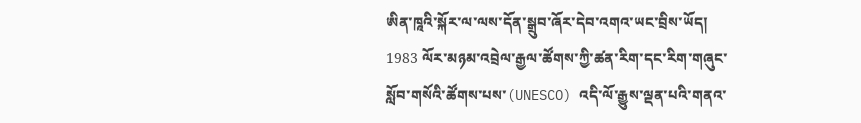ཨིན་ཁཱའི་སྐོར་ལ་ལས་དོན་སྒྲུབ་ཞོར་དེབ་འགའ་ཡང་བྲིས་ཡོད། 1983 ལོར་མཉམ་འབྲེལ་རྒྱལ་ཚོགས་ཀྱི་ཚན་རིག་དང་རིག་གཞུང་སློབ་གསོའི་ཚོགས་པས་(UNESCO) འདི་ལོ་རྒྱུས་ལྡན་པའི་གནའ་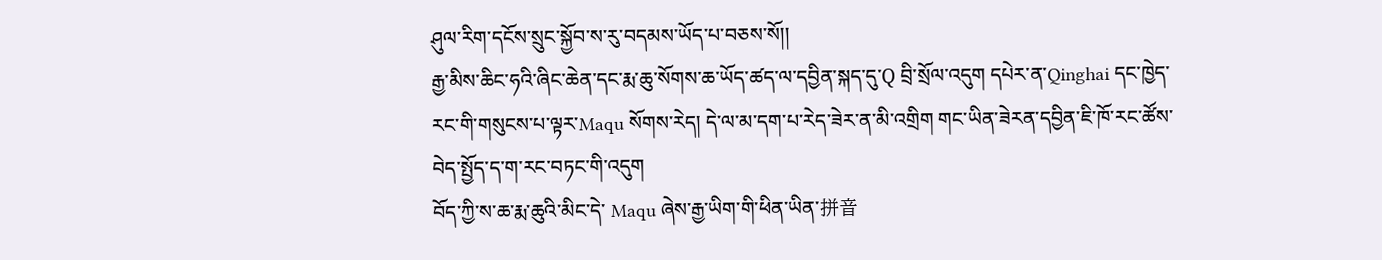ཤུལ་རིག་དངོས་སྲུང་སྐྱོབ་ས་རུ་བདམས་ཡོད་པ་བཅས་སོ།།
རྒྱ་མིས་ཆིང་ཧའི་ཞིང་ཆེན་དང་རྨ་ཆུ་སོགས་ཆ་ཡོད་ཚད་ལ་དབྱིན་སྐད་དུ་Q བྲི་སྲོལ་འདུག དཔེར་ན་Qinghai དང་ཁྱེད་རང་གི་གསུངས་པ་ལྟར་Maqu སོགས་རེད། དེ་ལ་མ་དག་པ་རེད་ཟེར་ན་མི་འགྲིག གང་ཡིན་ཟེརན་དབྱིན་ཇི་ཁོ་རང་ཚོས་བེད་སྤྱོད་ད་ག་རང་བཏང་གི་འདུག
བོད་ཀྱི་ས་ཆ་རྨ་ཆུའི་མིང་དེ་ Maqu ཞེས་རྒྱ་ཡིག་གི་ཕིན་ཡིན་拼音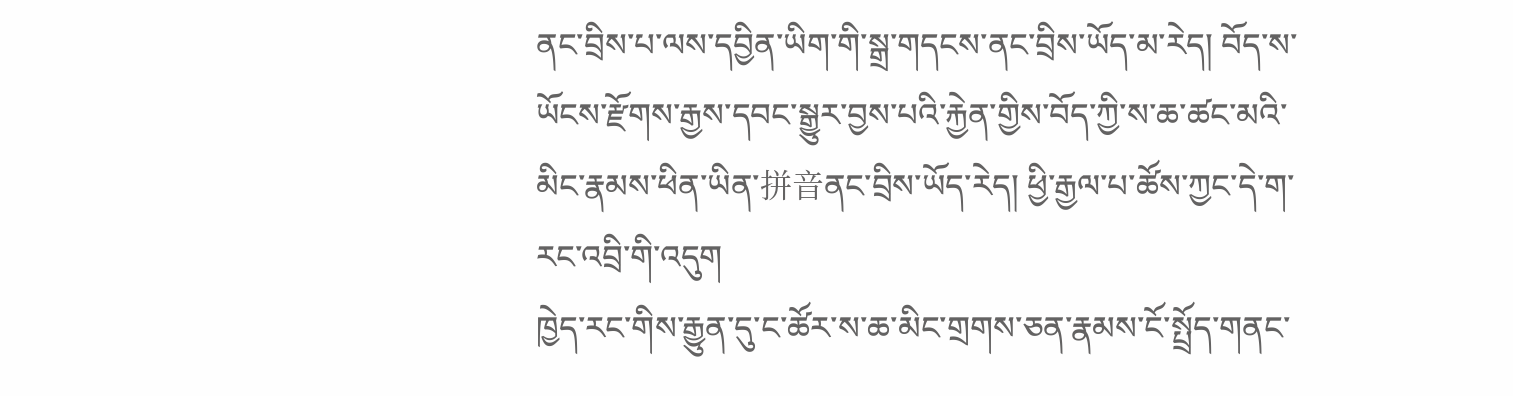ནང་བྲིས་པ་ལས་དབྱིན་ཡིག་གི་སྒྲ་གདངས་ནང་བྲིས་ཡོད་མ་རེད། བོད་ས་ཡོངས་རྫོགས་རྒྱས་དབང་སྒྱུར་བྱས་པའི་རྐྱེན་གྱིས་བོད་ཀྱི་ས་ཆ་ཚང་མའི་མིང་རྣམས་ཕིན་ཡིན་拼音ནང་བྲིས་ཡོད་རེད། ཕྱི་རྒྱལ་པ་ཚོས་ཀྱང་དེ་ག་རང་འབྲི་གི་འདུག
ཁྱེད་རང་གིས་རྒྱུན་དུ་ང་ཚོར་ས་ཆ་མིང་གྲགས་ཅན་རྣམས་ངོ་སྤྲོད་གནང་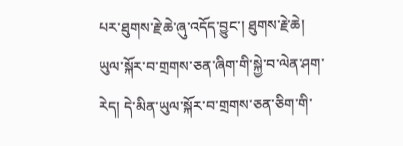པར་ཐུགས་རྗེ་ཆེ་ཞུ་འདོད་བྱུང་། ཐུགས་རྗེ་ཆེ།
ཡུལ་སྐོར་བ་གྲགས་ཅན་ཞིག་གི་སྐྱེ་བ་ལེན་ཤག་རེད། དེ་མིན་ཡུལ་སྐོར་བ་གྲགས་ཅན་ཅིག་གི་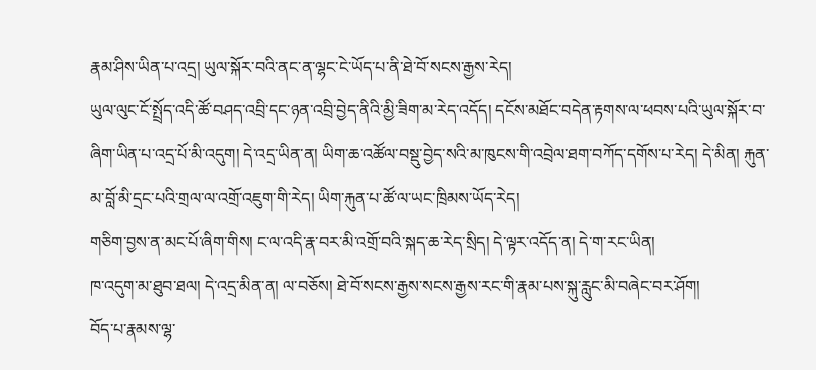རྣམ་ཤིས་ཡིན་པ་འདྲ། ཡུལ་སྐོར་བའི་ནང་ན་ལྷང་ངེ་ཡོད་པ་ནི་ཐེ་བོ་སངས་རྒྱས་རེད།
ཡུལ་ལུང་ངོ་སྤྲོད་འདི་ཚོ་བཤད་འབྲི་དང་ཉན་འབྲི་བྱེད་ནིའི་མྱི་ཟིག་མ་རེད་འདོད། དངོས་མཐོང་བདེན་རྟགས་ལ་ཕབས་པའི་ཡུལ་སྐོར་བ་ཞིག་ཡིན་པ་འདྲ་པོ་མི་འདུག། དེ་འདྲ་ཡིན་ན། ཡིག་ཆ་འཚོལ་བསྡུ་བྱེད་སའི་མ་ཁུངས་གི་འབྲེལ་ཐག་བཀོད་དགོས་པ་རེད། དེ་མིན། རྐུན་མ་བློ་མི་དྲང་པའི་གྲལ་ལ་འགྲོ་འཇུག་གི་རེད། ཡིག་རྐུན་པ་ཚོ་ལ་ཡང་ཁྲིམས་ཡོད་རེད།
གཅིག་བྱས་ན་མང་པོ་ཞིག་གིས། ང་ལ་འདི་རྣ་བར་མི་འགྲོ་བའི་སྐད་ཆ་རེད་སྲིད། དེ་ལྟར་འདོད་ན། དེ་ག་རང་ཡིན།
ཁ་འདུག་མ་ཐུབ་ཐལ། དེ་འདྲ་མིན་ན། ལ་བཅོས། ཐེ་བོ་སངས་རྒྱས་སངས་རྒྱས་རང་གི་རྣམ་པས་སྐུ་རླུང་མི་བཞེང་བར་ཤོག།
བོད་པ་རྣམས་ལྷ་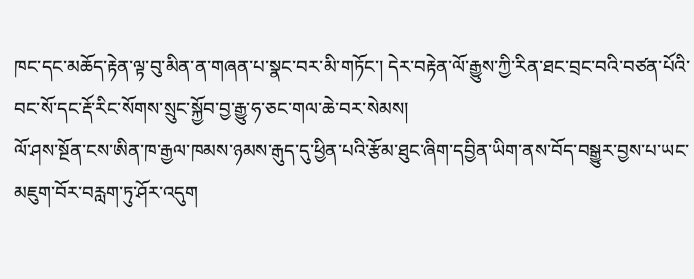ཁང་དང་མཆོད་རྟེན་ལྟ་བུ་མིན་ན་གཞན་པ་སྣང་བར་མི་གཏོང་། དེར་བརྟེན་ལོ་རྒྱུས་ཀྱི་རིན་ཐང་བྲང་བའི་བཙན་པོའི་བང་སོ་དང་རྡོ་རིང་སོགས་སྲུང་སྐྱོབ་བྱ་རྒྱུ་ཧ་ཅང་གལ་ཆེ་བར་སེམས།
ལོ་ཤས་སྔོན་ངས་ཨིན་ཁ་རྒྱལ་ཁམས་ཉམས་རྒུད་དུ་ཕྱིན་པའི་རྩོམ་ཐུང་ཞིག་དབྱིན་ཡིག་ནས་བོད་བསྒྱུར་བྱས་པ་ཡང་མཇུག་བོར་བརླག་ཏུ་ཤོར་འདུག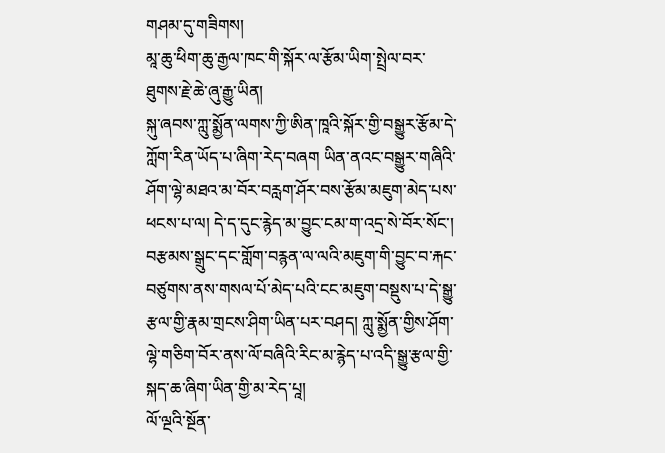གཤམ་དུ་གཟིགས།
མཱ་ཆུ་ཕིག་ཆུ་རྒྱལ་ཁང་གི་སྐོར་ལ་རྩོམ་ཡིག་སྤྲེལ་བར་ཐུགས་རྗེ་ཆེ་ཞུ་རྒྱུ་ཡིན།
སྐུ་ཞབས་ཀླུ་སྨྱོན་ལགས་ཀྱི་ཨིན་ཁཱའི་སྐོར་གྱི་བསྒྱུར་རྩོམ་དེ་ཀློག་རིན་ཡོད་པ་ཞིག་རེད་བཞག ཡིན་ནའང་བསྒྱུར་གཞིའི་ཤོག་ལྷེ་མཐའ་མ་བོར་བརླག་ཤོར་བས་རྩོམ་མཇུག་མེད་པས་ཕངས་པ་ལ། དེ་ད་དུང་རྙེད་མ་བྱུང་ངམ་ག་འདྲ་སེ་བོར་སོང་།
བརྩམས་སྒྲུང་དང་གློག་བརྙན་ལ་ལའི་མཇུག་གི་བྱུང་བ་རྐང་བཙུགས་ནས་གསལ་པོ་མེད་པའི་ངང་མཇུག་བསྡུས་པ་དེ་སྒྱུ་རྩལ་གྱི་རྣམ་གྲངས་ཤིག་ཡིན་པར་བཤད། ཀླུ་སྨྱོན་གྱིས་ཤོག་ལྷེ་གཅིག་བོར་ནས་ལོ་བཞིའི་རིང་མ་རྙེད་པ་འདི་སྒྱུ་རྩལ་གྱི་སྐད་ཆ་ཞིག་ཡིན་གྱི་མ་རེད་པཱ།
ལོ་ལྔའི་སྔོན་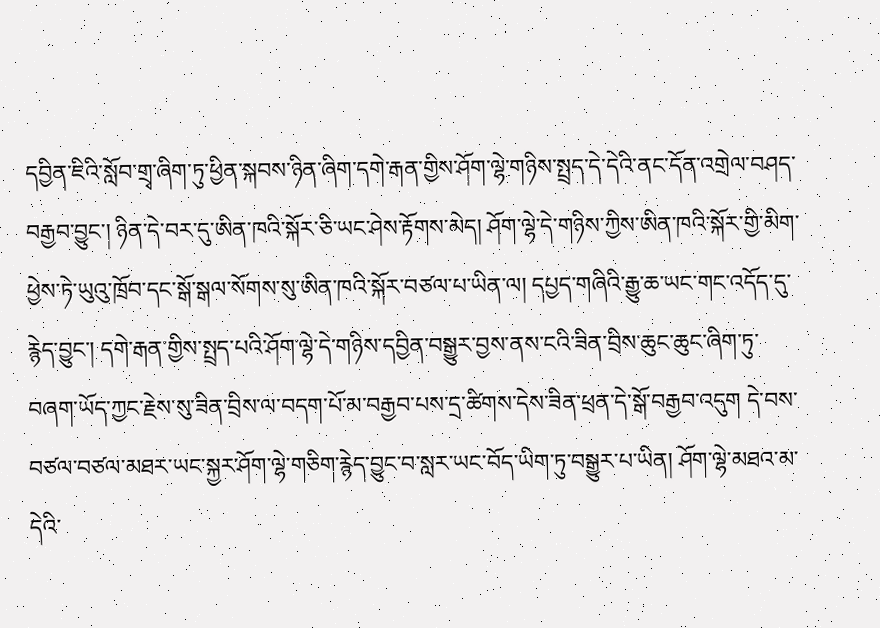དབྱིན་ཇིའི་སློབ་གྲྭ་ཞིག་ཏུ་ཕྱིན་སྐབས་ཉིན་ཞིག་དགེ་རྒན་གྱིས་ཤོག་ལྷེ་གཉིས་སྤྲད་དེ་དེའི་ནང་དོན་འགྲེལ་བཤད་བརྒྱབ་བྱུང་། ཉིན་དེ་བར་དུ་ཨིན་ཁའི་སྐོར་ཅི་ཡང་ཤེས་རྟོགས་མེད། ཤོག་ལྷེ་དེ་གཉིས་ཀྱིས་ཨིན་ཁའི་སྐོར་གྱི་མིག་ཕྱེས་ཏེ་ཡུའུ་ཁྲོབ་དང་སྒོ་སྒལ་སོགས་སུ་ཨིན་ཁའི་སྐོར་བཙལ་པ་ཡིན་ལ། དཔྱད་གཞིའི་རྒྱུ་ཆ་ཡང་གང་འདོད་དུ་རྙེད་བྱུང་། དགེ་རྒན་གྱིས་སྤྲད་པའི་ཤོག་ལྷེ་དེ་གཉིས་དབྱིན་བསྒྱུར་བྱས་ནས་ངའི་ཟིན་བྲིས་ཆུང་ཆུང་ཞིག་ཏུ་བཞག་ཡོད་ཀྱང་རྗེས་སུ་ཟིན་བྲིས་ལ་བདག་པོ་མ་བརྒྱབ་པས་དྲ་ཚིགས་དེས་ཟིན་ཕྲན་དེ་སྒོ་བརྒྱབ་འདུག དེ་བས་བཙལ་བཙལ་མཐར་ཡང་སྐྱར་ཤོག་ལྷེ་གཅིག་རྙེད་བྱུང་བ་སླར་ཡང་བོད་ཡིག་ཏུ་བསྒྱུར་པ་ཡིན། ཤོག་ལྷེ་མཐའ་མ་དེའི་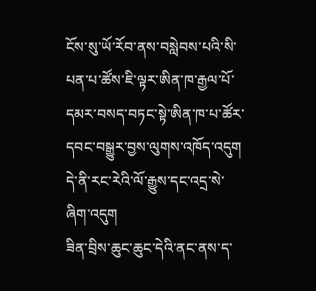ངོས་སུ་ཡོ་རོབ་ནས་བསླེབས་པའི་སི་པན་པ་ཚོས་ཇི་ལྟར་ཨིན་ཁ་རྒྱལ་པོ་དམར་བསད་བཏང་སྟེ་ཨིན་ཁ་པ་ཚོར་དབང་བསྒྱུར་བྱས་ལུགས་འཁོད་འདུག དེ་ནི་རང་རེའི་ལོ་རྒྱུས་དང་འདྲ་སེ་ཞིག་འདུག
ཟིན་བྲིས་ཆུང་ཆུང་དེའི་ནང་ནས་ད་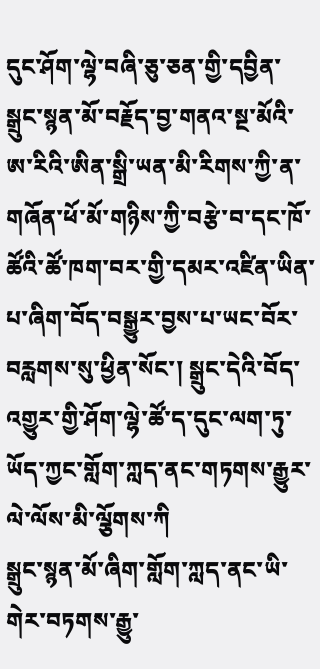དུང་ཤོག་ལྷེ་བཞི་ཅུ་ཅན་གྱི་དབྱིན་སྒྲུང་སྙན་མོ་བརྗོད་བྱ་གནའ་སྔ་མོའི་ཨ་རིའི་ཨིན་སྒྲི་ཡན་མི་རིགས་ཀྱི་ན་གཞོན་ཕོ་མོ་གཉིས་ཀྱི་བརྩེ་བ་དང་ཁོ་ཚོའི་ཚོ་ཁག་བར་གྱི་དམར་འཛིན་ཡིན་པ་ཞིག་བོད་བསྒྱུར་བྱས་པ་ཡང་བོར་བརླགས་སུ་ཕྱིན་སོང་། སྒྲུང་དེའི་བོད་འགྱུར་གྱི་ཤོག་ལྷེ་ཚོ་ད་དུང་ལག་ཏུ་ཡོད་ཀྱང་གློག་ཀླད་ནང་གཏགས་རྒྱུར་ལེ་ལོས་མི་ལྕོགས་ཀི
སྒྲུང་སྙན་མོ་ཞིག་གློག་ཀླད་ནང་ཡི་གེར་བཏགས་རྒྱུ་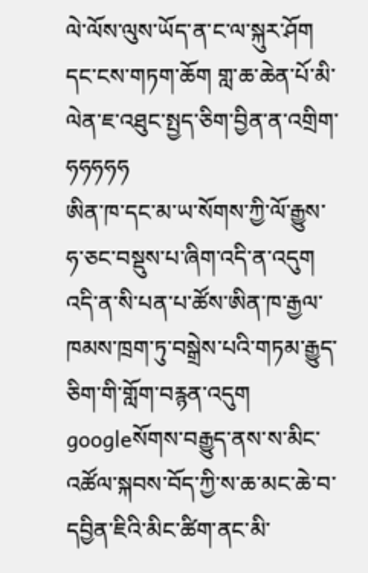ལེ་ལོས་ལུས་ཡོད་ན་ང་ལ་སྐུར་ཤོག
དང་ངས་གཏག་ཆོག གླ་ཆ་ཆེན་པོ་མི་ལེན་ཇ་འཐུང་སྤྱད་ཅིག་བྱིན་ན་འགྲིག་ཧཧཧཧཧ
ཨིན་ཁ་དང་མ་ཡ་སོགས་ཀྱི་ལོ་རྒྱུས་ཧ་ཅང་བསྡུས་པ་ཞིག་འདི་ན་འདུག
འདི་ན་སི་པན་པ་ཚོས་ཨིན་ཁ་རྒྱལ་ཁམས་ཁྲག་ཏུ་བསྒྲེས་པའི་གཏམ་རྒྱུད་ཅིག་གི་གློག་བརྙན་འདུག
googleསོགས་བརྒྱུད་ནས་ས་མིང་འཚོལ་སྐབས་བོད་ཀྱི་ས་ཆ་མང་ཆེ་བ་དབྱིན་ཇིའི་མིང་ཚིག་ནང་མི་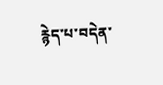རྙེད་པ་བདེན་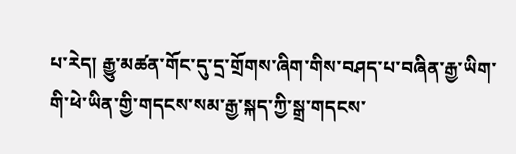པ་རེད། རྒྱུ་མཚན་གོང་དུ་དྲ་གྲོགས་ཞིག་གིས་བཤད་པ་བཞིན་རྒྱ་ཡིག་གི་ཕེ་ཡིན་གྱི་གདངས་སམ་རྒྱ་སྐད་ཀྱི་སྒྲ་གདངས་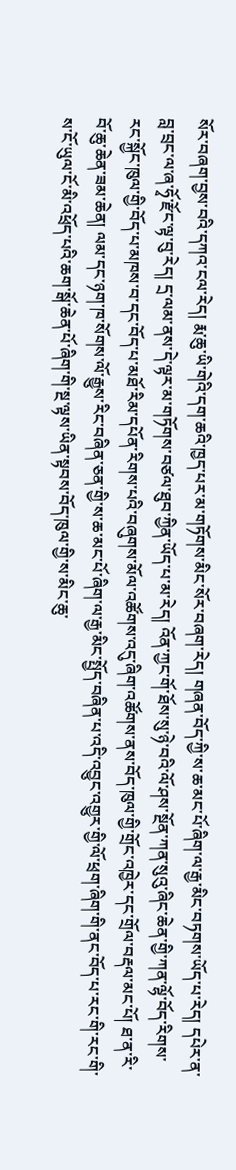སོར་བཞག་བྱས་བའི་དཀའ་ངལ་རེད། རྨ་ཆུ་ཡི་གེའི་དག་ཆའི་ཁྱད་པར་མ་གཏོགས་མིང་སོར་བཞག་རེད། གཞན་བོད་ཀྱི་ས་ཆ་མང་པོ་ཞིག་ལ་རྒྱ་མིང་བཏགས་ཡོད་པ་རེད། དཔེར་ན་བླ་བྲང་ལ་ཞ་ཧྭོ་རྫོང་ལྟ་བུ་རེད། དྲ་ལམ་ནས་དེ་ལྟར་མ་གཏོགས་བཙལ་ཐུབ་ཀྱིན་ཡོད་པ་མ་རེད། འོན་ཀྱང་གོ་ཐོས་སུ་ཉེ་བའི་ལོ་ཤས་སྔོན་ཀན་སུའུ་ཞིང་ཆེན་གྱི་ཀན་ལྷོ་བོད་རིགས་རང་སྐྱོང་ཁུལ་གྱི་བོད་པ་མཁས་བ་དང་བོད་པ་མཐོ་རིམ་དཔོན་རིགས་པའི་བཞུགས་མོལ་འཚོགས་འདུ་ཞིག་འཚོགས་ནས་བོད་ཁུལ་གྱི་གྲོང་འཁྱེར་དང་གྲོལ་བརྡལ་མང་པོ། ཐ་ན་རི་བོ་ཆུ་ཆེན་ཟམ་ཆེན། ལམ་དང་ཉག་ཁ་སོགས་ལོ་རྒྱུས་རིང་བཞིན་ཅན་གྱི་ས་ཆ་མང་པོ་ཞིག་ལ་རྒྱ་མིང་སྤྱོད་བཞིན་པ་འདི་འབྱུང་འགྱུར་གྱི་ལོ་ཕྲག་ཞིག་གི་ནང་བོད་པ་རང་གི་རང་གི་ས་ངོ་ཡུལ་ངོ་མི་འཕྲོད་པའི་ཆག་སྒོ་ཆེན་པོ་ཞིག་གི་སྔ་ལྟས་ཡིན་སྟབས་བོད་ཁུལ་གྱི་ས་མིང་ཆུ་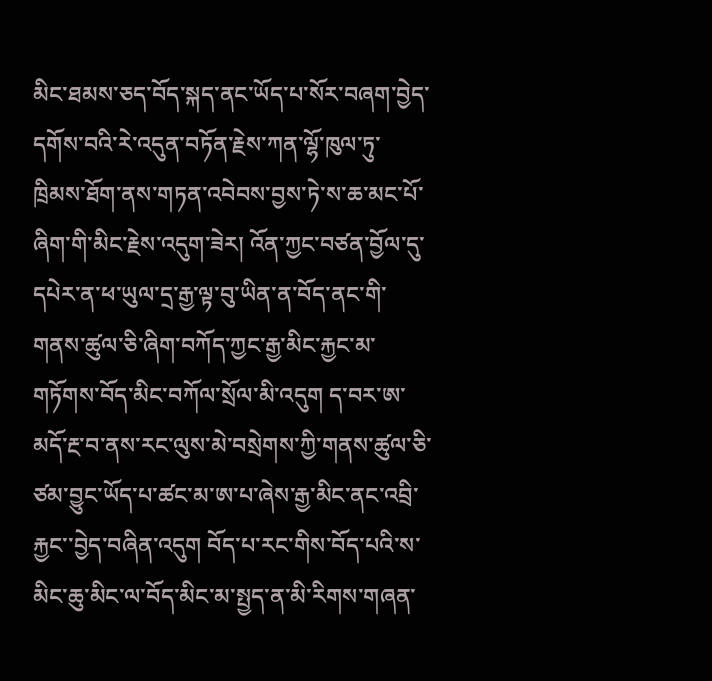མིང་ཐམས་ཅད་བོད་སྐད་ནང་ཡོད་པ་སོར་བཞག་བྱེད་དགོས་བའི་རེ་འདུན་བཏོན་རྗེས་ཀན་ལྷོ་ཁུལ་ཏུ་ཁྲིམས་ཐོག་ནས་གཏན་འབེབས་བྱས་ཏེ་ས་ཆ་མང་པོ་ཞིག་གི་མིང་རྗེས་འདུག་ཟེར། འོན་ཀྱང་བཙན་བྱོལ་དུ་དཔེར་ན་ཕ་ཡུལ་དྲ་རྒྱ་ལྟ་བུ་ཡིན་ན་བོད་ནང་གི་གནས་ཚུལ་ཅི་ཞིག་བཀོད་ཀྱང་རྒྱ་མིང་རྐྱང་མ་གཏོགས་བོད་མིང་བཀོལ་སྲོལ་མི་འདུག ད་བར་ཨ་མདོ་རྔ་བ་ནས་རང་ལུས་མེ་བསྲེགས་ཀྱི་གནས་ཚུལ་ཅི་ཙམ་བྱུང་ཡོད་པ་ཚང་མ་ཨ་པ་ཞེས་རྒྱ་མིང་ནང་འབྲི་རྐྱང་་བྱེད་བཞིན་འདུག བོད་པ་རང་གིས་བོད་པའི་ས་མིང་ཆུ་མིང་ལ་བོད་མིང་མ་སྤྱད་ན་མི་རིགས་གཞན་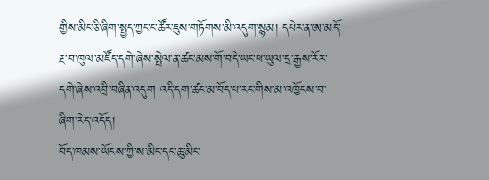གྱིས་མིང་ཅི་ཞིག་སྤྱད་ཀྱང་ང་ཚོར་ཇུས་གཏོགས་མི་འདུག་སྙམ། དཔེར་ན་ཨ་མདོ་རྔ་བ་ཁུལ་མཛོད་དགེ་ཞེས་སྤེལ་ན་ཚང་མས་གོ་བདེ་ཡང་ཕ་ཡུལ་དྲ་རྒྱས་རོར་དགེ་ཞེས་འབྲི་བཞིན་འདུག འདི་དག་ཚང་མ་བོད་པ་རང་གིས་མ་འཁྱོངས་བ་ཞིག་རེད་འདོད།
བོད་ཁམས་ཡོངས་ཀྱི་ས་མིང་དང་ཆུ་མིང་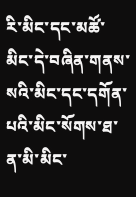རི་མིང་དང་མཚོ་མིང་དེ་བཞིན་གནས་སའི་མིང་དང་དགོན་པའི་མིང་སོགས་ཐ་ན་མི་མིང་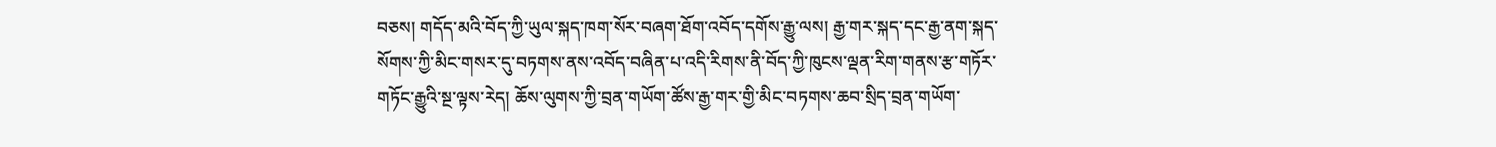བཅས། གདོད་མའི་བོད་ཀྱི་ཡུལ་སྐད་ཁག་སོར་བཞག་ཐོག་འབོད་དགོས་རྒྱུ་ལས། རྒྱ་གར་སྐད་དང་རྒྱ་ནག་སྐད་སོགས་ཀྱི་མིང་གསར་དུ་བཏགས་ནས་འབོད་བཞིན་པ་འདི་རིགས་ནི་བོད་ཀྱི་ཁུངས་ལྡན་རིག་གནས་རྩ་གཏོར་གཏོང་རྒྱུའི་སྔ་ལྟས་རེད། ཆོས་ལུགས་ཀྱི་བྲན་གཡོག་ཚོས་རྒྱ་གར་གྱི་མིང་བཏགས་ཆབ་སྲིད་བྲན་གཡོག་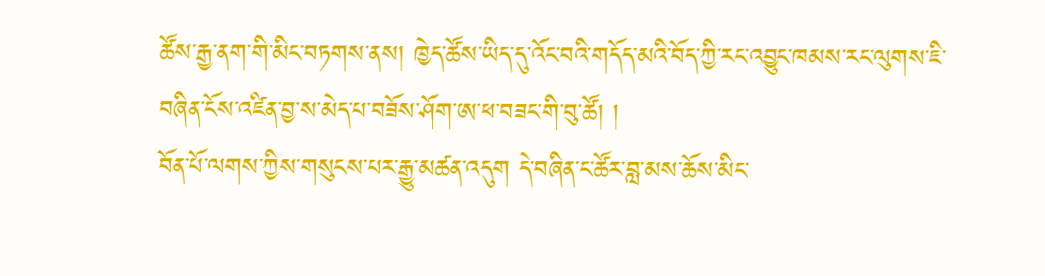ཚོས་རྒྱ་ནག་གི་མིང་བཏགས་ནས། ཁྱེད་ཚོས་ཡིད་དུ་འོང་བའི་གདོད་མའི་བོད་ཀྱི་རང་འབྱུང་ཁམས་རང་ལུགས་ཇི་བཞིན་ངོས་འཛིན་བྱ་ས་མེད་པ་བཟོས་ཤོག་ཨ་ཕ་བཟང་གི་བུ་ཚོ། །
བོན་པོ་ལགས་ཀྱིས་གསུངས་པར་རྒྱུ་མཚན་འདུག དེ་བཞིན་ང་ཚོར་བླ་མས་ཆོས་མིང་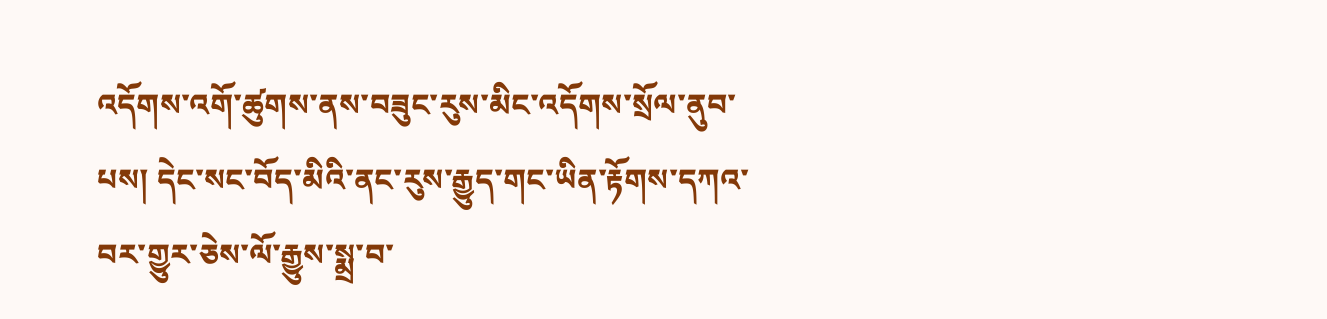འདོགས་འགོ་ཚུགས་ནས་བཟུང་རུས་མིང་འདོགས་སྲོལ་ནུབ་པས། དེང་སང་བོད་མིའི་ནང་རུས་རྒྱུད་གང་ཡིན་རྟོགས་དཀའ་བར་གྱུར་ཅེས་ལོ་རྒྱུས་སྨྲ་བ་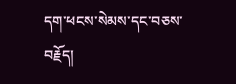དག་ཕངས་སེམས་དང་བཅས་བརྗོད།